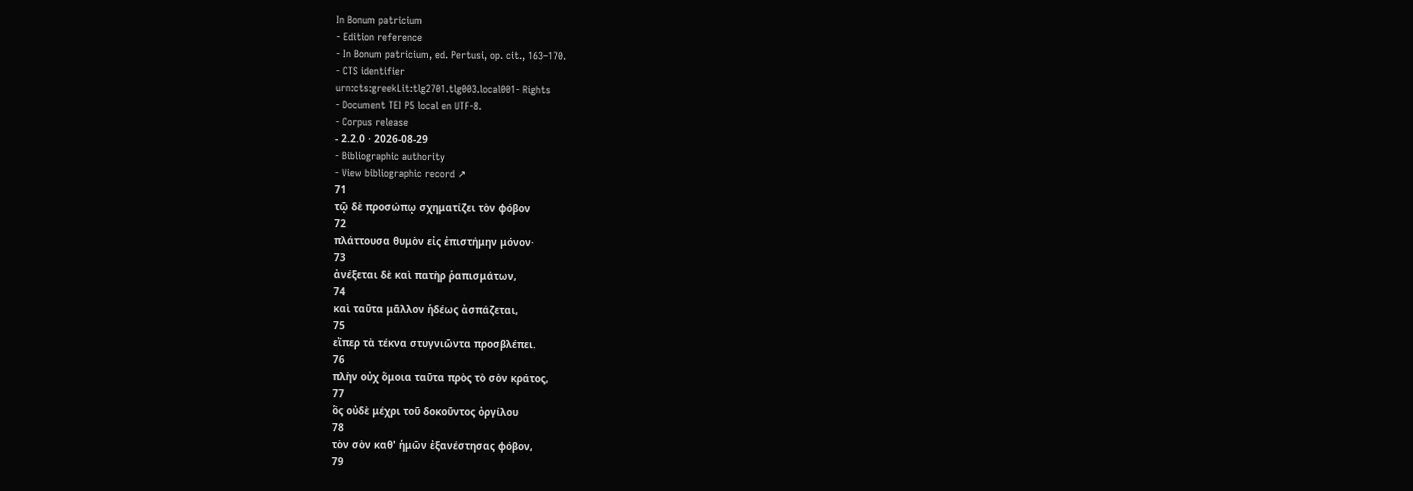In Bonum patricium
- Edition reference
- In Bonum patricium, ed. Pertusi, op. cit., 163–170.
- CTS identifier
urn:cts:greekLit:tlg2701.tlg003.local001- Rights
- Document TEI P5 local en UTF-8.
- Corpus release
- 2.2.0 · 2026-08-29
- Bibliographic authority
- View bibliographic record ↗
71
τῷ δὲ προσώπῳ σχηματίζει τὸν φόβον
72
πλάττουσα θυμὸν εἰς ἐπιστήμην μόνον·
73
ἀνέξεται δὲ καὶ πατὴρ ῥαπισμάτων,
74
καὶ ταῦτα μᾶλλον ἡδέως ἀσπάζεται,
75
εἴπερ τὰ τέκνα στυγνιῶντα προσβλέπει.
76
πλὴν οὐχ ὅμοια ταῦτα πρὸς τὸ σὸν κράτος,
77
ὃς οὐδὲ μέχρι τοῦ δοκοῦντος ὀργίλου
78
τὸν σὸν καθ' ἡμῶν ἐξανέστησας φόβον,
79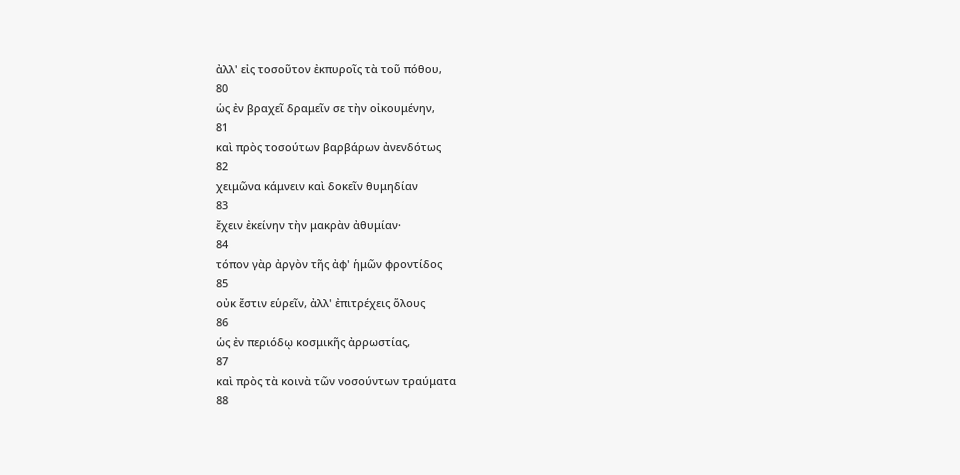ἀλλ' εἰς τοσοῦτον ἐκπυροῖς τὰ τοῦ πόθου,
80
ὡς ἐν βραχεῖ δραμεῖν σε τὴν οἰκουμένην,
81
καὶ πρὸς τοσούτων βαρβάρων ἀνενδότως
82
χειμῶνα κάμνειν καὶ δοκεῖν θυμηδίαν
83
ἔχειν ἐκείνην τὴν μακρὰν ἀθυμίαν·
84
τόπον γὰρ ἀργὸν τῆς ἀφ' ἡμῶν φροντίδος
85
οὐκ ἔστιν εὑρεῖν, ἀλλ' ἐπιτρέχεις ὅλους
86
ὡς ἐν περιόδῳ κοσμικῆς ἀρρωστίας,
87
καὶ πρὸς τὰ κοινὰ τῶν νοσούντων τραύματα
88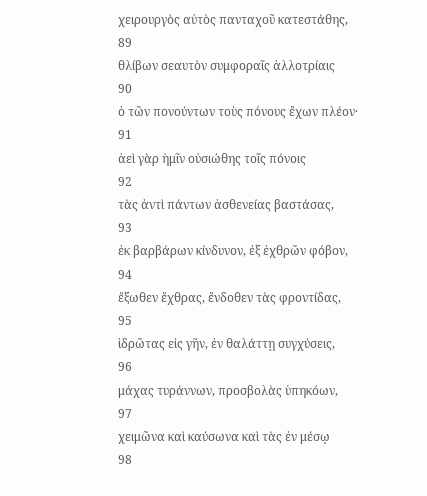χειρουργὸς αὐτὸς πανταχοῦ κατεστάθης,
89
θλίβων σεαυτὸν συμφοραῖς ἀλλοτρίαις
90
ὁ τῶν πονούντων τοὺς πόνους ἔχων πλέον·
91
ἀεὶ γὰρ ἡμῖν οὐσιώθης τοῖς πόνοις
92
τὰς ἀντὶ πάντων ἀσθενείας βαστάσας,
93
ἐκ βαρβάρων κίνδυνον, ἐξ ἐχθρῶν φόβον,
94
ἔξωθεν ἔχθρας, ἔνδοθεν τὰς φροντίδας,
95
ἱδρῶτας εἰς γῆν, ἐν θαλάττῃ συγχύσεις,
96
μάχας τυράννων, προσβολὰς ὑπηκόων,
97
χειμῶνα καὶ καύσωνα καὶ τὰς ἐν μέσῳ
98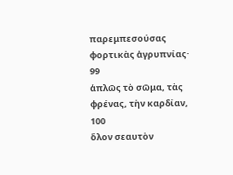παρεμπεσούσας φορτικὰς ἀγρυπνίας·
99
ἁπλῶς τὸ σῶμα, τὰς φρένας, τὴν καρδίαν,
100
ὅλον σεαυτὸν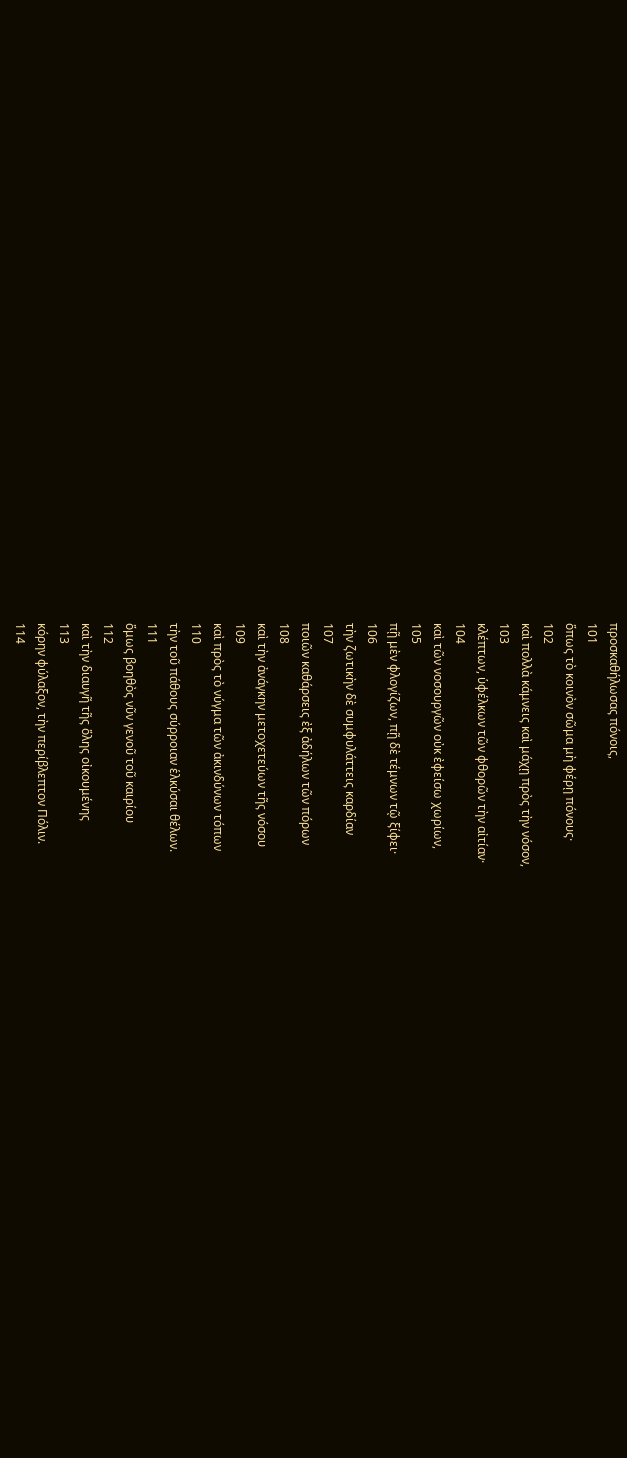προσκαθήλωσας πόνοις,
101
ὅπως τὸ κοινὸν σῶμα μὴ φέρῃ πόνους·
102
καὶ πολλὰ κάμνεις καὶ μάχῃ πρὸς τὴν νόσον,
103
κλέπτων, ὑφέλκων τῶν φθορῶν τὴν αἰτίαν·
104
καὶ τῶν νοσουργῶν οὐκ ἐφείσω χωρίων,
105
πῇ μὲν φλογίζων, πῇ δὲ τέμνων τῷ ξίφει·
106
τὴν ζωτικὴν δὲ συμφυλάττεις καρδίαν
107
ποιῶν καθάρσεις ἐξ ἀδήλων τῶν πόρων
108
καὶ τὴν ἀνάγκην μετοχετεύων τῆς νόσου
109
καὶ πρὸς τὸ νύγμα τῶν ἀκινδύνων τόπων
110
τὴν τοῦ πάθους σύρροιαν ἑλκύσαι θέλων.
111
ὅμως βοηθὸς νῦν γενοῦ τοῦ καιρίου
112
καὶ τὴν διαυγῆ τῆς ὅλης οἰκουμένης
113
κόρην φύλαξον, τὴν περίβλεπτον Πόλιν.
114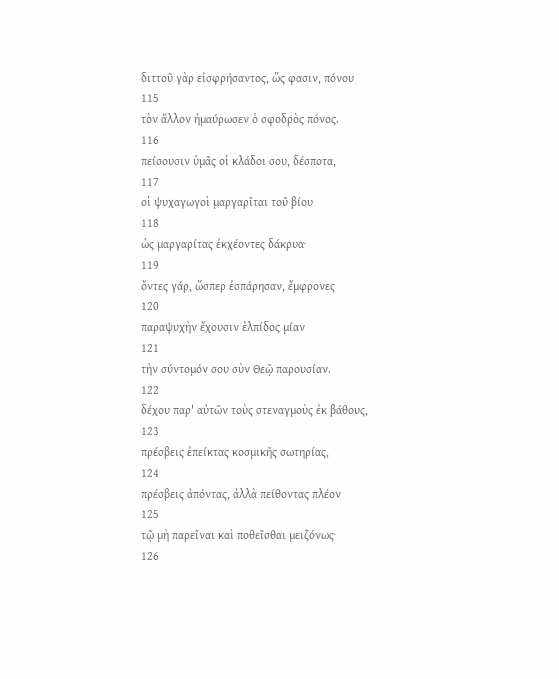διττοῦ γὰρ εἰσφρήσαντος, ὥς φασιν, πόνου
115
τὸν ἄλλον ἠμαύρωσεν ὁ σφοδρὸς πόνος.
116
πείσουσιν ὑμᾶς οἱ κλάδοι σου, δέσποτα,
117
οἱ ψυχαγωγοὶ μαργαρῖται τοῦ βίου
118
ὡς μαργαρίτας ἐκχέοντες δάκρυα·
119
ὄντες γάρ, ὥσπερ ἐσπάρησαν, ἔμφρονες
120
παραψυχὴν ἔχουσιν ἐλπίδος μίαν
121
τὴν σύντομόν σου σὺν Θεῷ παρουσίαν.
122
δέχου παρ' αὐτῶν τοὺς στεναγμοὺς ἐκ βάθους,
123
πρέσβεις ἐπείκτας κοσμικῆς σωτηρίας,
124
πρέσβεις ἀπόντας, ἀλλὰ πείθοντας πλέον
125
τῷ μὴ παρεῖναι καὶ ποθεῖσθαι μειζόνως·
126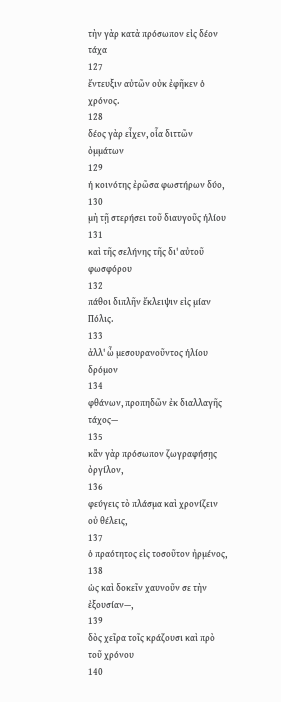τὴν γὰρ κατὰ πρόσωπον εἰς δέον τάχα
127
ἔντευξιν αὐτῶν οὐκ ἐφῆκεν ὁ χρόνος.
128
δέος γὰρ εἶχεν, οἷα διττῶν ὀμμάτων
129
ἡ κοινότης ἐρῶσα φωστήρων δύο,
130
μὴ τῇ στερήσει τοῦ διαυγοῦς ἡλίου
131
καὶ τῆς σελήνης τῆς δι' αὐτοῦ φωσφόρου
132
πάθοι διπλῆν ἔκλειψιν εἰς μίαν Πόλις.
133
ἀλλ' ὦ μεσουρανοῦντος ἡλίου δρόμον
134
φθάνων, προπηδῶν ἐκ διαλλαγῆς τάχος—
135
κἂν γὰρ πρόσωπον ζωγραφήσῃς ὀργίλον,
136
φεύγεις τὸ πλάσμα καὶ χρονίζειν οὐ θέλεις,
137
ὁ πραότητος εἰς τοσοῦτον ἠρμένος,
138
ὡς καὶ δοκεῖν χαυνοῦν σε τὴν ἐξουσίαν—,
139
δὸς χεῖρα τοῖς κράζουσι καὶ πρὸ τοῦ χρόνου
140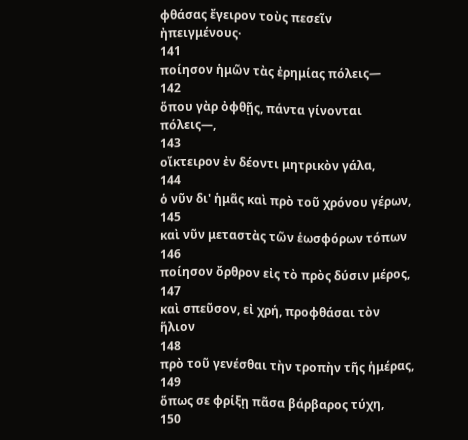φθάσας ἔγειρον τοὺς πεσεῖν ἠπειγμένους·
141
ποίησον ἡμῶν τὰς ἐρημίας πόλεις—
142
ὅπου γὰρ ὀφθῇς, πάντα γίνονται πόλεις—,
143
οἴκτειρον ἐν δέοντι μητρικὸν γάλα,
144
ὁ νῦν δι' ἡμᾶς καὶ πρὸ τοῦ χρόνου γέρων,
145
καὶ νῦν μεταστὰς τῶν ἑωσφόρων τόπων
146
ποίησον ὄρθρον εἰς τὸ πρὸς δύσιν μέρος,
147
καὶ σπεῦσον, εἰ χρή, προφθάσαι τὸν ἥλιον
148
πρὸ τοῦ γενέσθαι τὴν τροπὴν τῆς ἡμέρας,
149
ὅπως σε φρίξῃ πᾶσα βάρβαρος τύχη,
150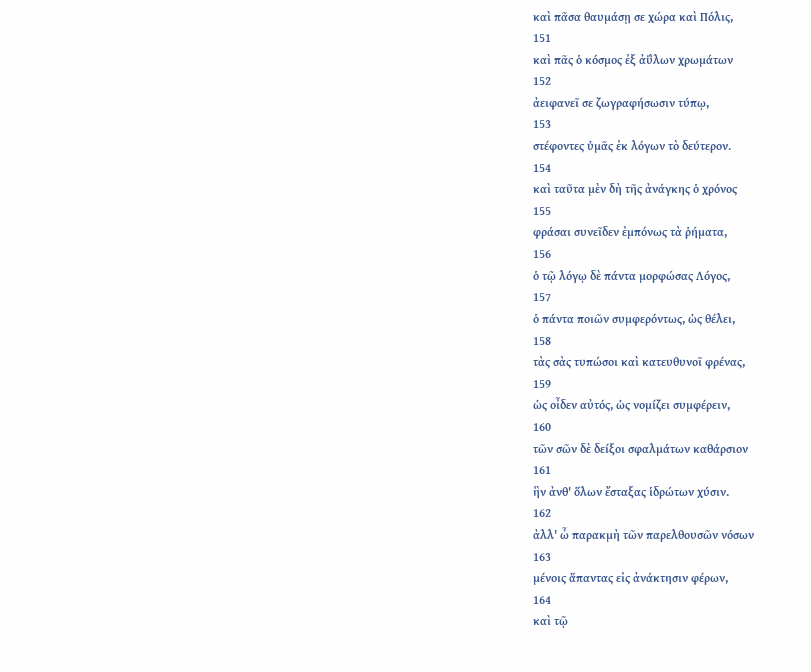καὶ πᾶσα θαυμάσῃ σε χώρα καὶ Πόλις,
151
καὶ πᾶς ὁ κόσμος ἐξ ἀΰλων χρωμάτων
152
ἀειφανεῖ σε ζωγραφήσωσιν τύπῳ,
153
στέφοντες ὑμᾶς ἐκ λόγων τὸ δεύτερον.
154
καὶ ταῦτα μὲν δὴ τῆς ἀνάγκης ὁ χρόνος
155
φράσαι συνεῖδεν ἐμπόνως τὰ ῥήματα,
156
ὁ τῷ λόγῳ δὲ πάντα μορφώσας Λόγος,
157
ὁ πάντα ποιῶν συμφερόντως, ὡς θέλει,
158
τὰς σὰς τυπώσοι καὶ κατευθυνοῖ φρένας,
159
ὡς οἶδεν αὐτός, ὡς νομίζει συμφέρειν,
160
τῶν σῶν δὲ δείξοι σφαλμάτων καθάρσιον
161
ἣν ἀνθ' ὅλων ἔσταξας ἱδρώτων χύσιν.
162
ἀλλ' ὦ παρακμὴ τῶν παρελθουσῶν νόσων
163
μένοις ἅπαντας εἰς ἀνάκτησιν φέρων,
164
καὶ τῷ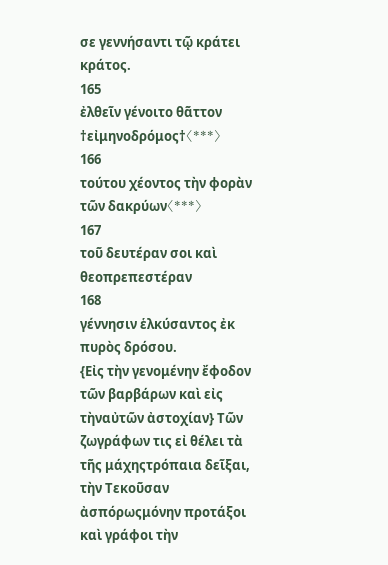σε γεννήσαντι τῷ κράτει κράτος.
165
ἐλθεῖν γένοιτο θᾶττον †εἰμηνοδρόμος†〈***〉
166
τούτου χέοντος τὴν φορὰν τῶν δακρύων〈***〉
167
τοῦ δευτέραν σοι καὶ θεοπρεπεστέραν
168
γέννησιν ἑλκύσαντος ἐκ πυρὸς δρόσου.
{Εἰς τὴν γενομένην ἔφοδον τῶν βαρβάρων καὶ εἰς τὴναὐτῶν ἀστοχίαν} Τῶν ζωγράφων τις εἰ θέλει τὰ τῆς μάχηςτρόπαια δεῖξαι, τὴν Τεκοῦσαν ἀσπόρωςμόνην προτάξοι καὶ γράφοι τὴν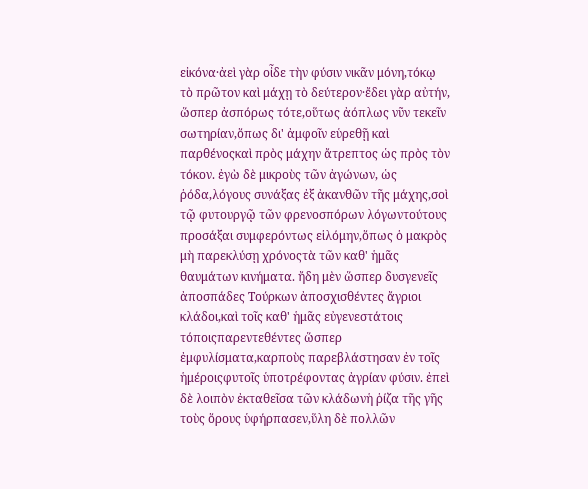εἰκόνα·ἀεὶ γὰρ οἶδε τὴν φύσιν νικᾶν μόνη,τόκῳ τὸ πρῶτον καὶ μάχῃ τὸ δεύτερον·ἔδει γὰρ αὐτήν, ὥσπερ ἀσπόρως τότε,οὕτως ἀόπλως νῦν τεκεῖν σωτηρίαν,ὅπως δι' ἀμφοῖν εὑρεθῇ καὶ παρθένοςκαὶ πρὸς μάχην ἄτρεπτος ὡς πρὸς τὸν τόκον. ἐγὼ δὲ μικροὺς τῶν ἀγώνων, ὡς ῥόδα,λόγους συνάξας ἐξ ἀκανθῶν τῆς μάχης,σοὶ τῷ φυτουργῷ τῶν φρενοσπόρων λόγωντούτους προσάξαι συμφερόντως εἱλόμην,ὅπως ὁ μακρὸς μὴ παρεκλύσῃ χρόνοςτὰ τῶν καθ' ἡμᾶς θαυμάτων κινήματα. ἤδη μὲν ὥσπερ δυσγενεῖς ἀποσπάδες Τούρκων ἀποσχισθέντες ἄγριοι κλάδοι,καὶ τοῖς καθ' ἡμᾶς εὐγενεστάτοις τόποιςπαρεντεθέντες ὥσπερ ἐμφυλίσματα,καρποὺς παρεβλάστησαν ἐν τοῖς ἡμέροιςφυτοῖς ὑποτρέφοντας ἀγρίαν φύσιν. ἐπεὶ δὲ λοιπὸν ἐκταθεῖσα τῶν κλάδωνἡ ῥίζα τῆς γῆς τοὺς ὅρους ὑφήρπασεν,ὕλη δὲ πολλῶν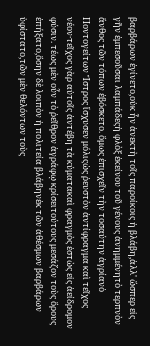βαρβάρων ἐγίνετο,οὐκ ἦν ἀνεκτὴ τοῖς παροίκοις ἡ βλάβη,ἀλλ' ὥσπερ εἰς γῆν ἐμπεσοῦσαι λαμπάδεςἡ φλὸξ ἐκείνου τοῦ γένους ἀνημμένητὸ τερπνὸν ἄνθος τῶν τόπων ἐβόσκετο. ὅμως ἐπισχεῖν τὴν τοσαύτην ἀγρίανὁ Ποντογείτων Ἴστρος ἴσχυσεν μόλιςὡς ῥευστὸν ἀντίφραγμα καὶ τεῖχος νέον·τεῖχος γὰρ αὐτοῖς ἀντέβη τὰ κύματακαὶ φραγμὸς ἑστὼς εἰς ἀείδρομον φύσιν. τέως μὲν οὖν τὸ ῥεῖθρον ἀγράφῳ κρίσειτούτους μεσάζον τοὺς ὅρους ἐπήξατο,ὅσην δὲ λοιπὸν ἡ πολιτεία βλάβηνἐκ τῶν ἀθέσμων βαρβάρων ὑφίστατο,τῶν μὲν θελόντων τοὺς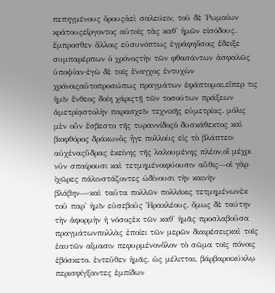πεπηγμένους ὅρουςἀεὶ σαλεύειν, τοῦ δὲ Ῥωμαίων κράτουςεἴργοντος αὐτοῖς τὰς καθ' ἡμῶν εἰσόδους. ἔμπροσθεν ἄλλοις εὐσυνόπτως ἐγράφηὅσοις ἔδειξε συμπαρέρπων ὁ χρόνοςτὴν τῶν φθασάντων ἀσφαλῶς ὑποψίαν·ἐγὼ δὲ τοῖς ἔναγχος ἐντυχὼν χρόνοιςαὐτοπροσώπως πραγμάτων ἐφάπτομαι,εἴπερ τις ἡμῖν ἔνθεος δοίη χάριςτῇ τῶν τοσούτων πράξεων ἀμετρίᾳστολὴν παρασχεῖν τεχνικῆς εὐμετρίας. μόλις μὲν οὖν ἔσβεστο τῆς τυραννίδοςὁ δυσκάθεκτος καὶ βιοφθόρος δράκωνὃς ἦγε πολλοὺς εἰς τὸ βλάπτειν αὐχέναςὕδρας ἐκείνης τῆς λαλουμένης πλέον,οἳ μέχρι νῦν σπαίρουσι καὶ τετμημένοιφύουσιν αὖθις—οἱ γὰρ ἰχῶρες πάλινστάζοντες ὠδίνουσι τὴν καινὴν βλάβην—·καὶ ταῦτα πολλῶν πολλάκις τετμημένωνἐκ τοῦ παρ' ἡμῖν εὐσεβοῦς Ἡρακλέους. ὅμως δὲ ταύτην τὴν ἀφορμὴν ἡ νόσοςἐκ τῶν καθ' ἡμᾶς προσλαβοῦσα πραγμάτωνπολλὰς ἐποίει τῶν μερῶν διαιρέσειςκαὶ τοῖς ἑαυτῶν αἵμασιν πεφυρμένονὅλον τὸ σῶμα τοῖς πόνοις ἐβόσκετο. ἐντεῦθεν ἡμᾶς, ὡς μέλιτται, βάρβαροικύκλῳ περισφίγξαντες ἐμπίδων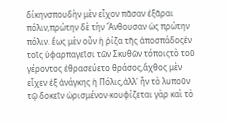δίκηνσπουδὴν μὲν εἶχον πᾶσαν ἐξᾶραι πόλιν,πρώτην δὲ τὴν Ἄνθουσαν ὡς πρώτην πόλιν. ἕως μὲν οὖν ἡ ῥίζα τῆς ἀποσπάδοςἐν τοῖς ὑφαρπαγεῖσι τῶν Σκυθῶν τόποιςτὸ τοῦ γέροντος ἐθρασεύετο θράσος,ἄχθος μὲν εἶχεν ἐξ ἀνάγκης ἡ Πόλις,ἀλλ' ἦν τὸ λυποῦν τῷ δοκεῖν ὡρισμένον·κουφίζεται γὰρ καὶ τὸ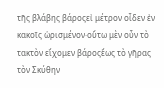τῆς βλάβης βάροςεἰ μέτρον οἶδεν ἐν κακοῖς ὡρισμένον·οὕτω μὲν οὖν τὸ τακτὸν εἴχομεν βάροςἕως τὸ γῆρας τὸν Σκύθην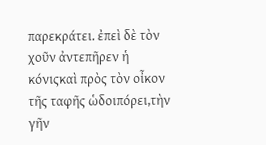παρεκράτει. ἐπεὶ δὲ τὸν χοῦν ἀντεπῆρεν ἡ κόνιςκαὶ πρὸς τὸν οἶκον τῆς ταφῆς ὡδοιπόρει,τὴν γῆν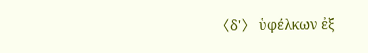〈δ'〉 ὑφέλκων ἐξ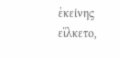ἐκείνης εἵλκετο,